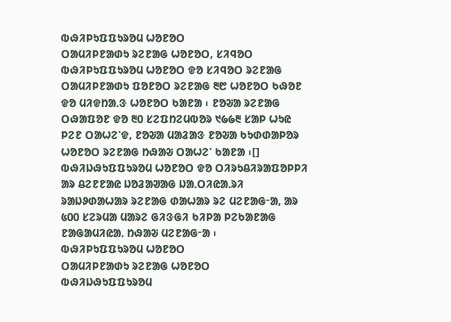ᱵᱷᱤᱞᱩᱯᱯᱩᱨᱚᱢ ᱦᱚᱱᱚᱛ
ᱛᱟᱢᱤᱞᱱᱟᱰᱩ ᱨᱮᱱᱟᱜ ᱦᱚᱱᱚᱛ, ᱥᱤᱧᱚᱛ
ᱵᱷᱤᱞᱩᱯᱯᱩᱨᱚᱢ ᱦᱚᱱᱚᱛ ᱫᱚ ᱥᱤᱧᱚᱛ ᱨᱮᱱᱟᱜ ᱛᱟᱢᱤᱞᱱᱟᱰᱩ ᱯᱚᱱᱚᱛ ᱨᱮᱱᱟᱜ ᱓᱘ ᱦᱚᱱᱚᱛ ᱠᱷᱚᱱ ᱫᱚ ᱢᱤᱫᱴᱟᱹᱝ ᱦᱚᱱᱚᱛ ᱠᱟᱱᱟ ᱾ ᱱᱚᱶᱟ ᱨᱮᱱᱟᱜ ᱛᱷᱟᱯᱚᱱ ᱫᱚ ᱓᱐ ᱥᱮᱯᱴᱮᱢᱵᱚᱨ ᱑᱙᱙᱓ ᱥᱟᱞ ᱦᱩᱭ ᱞᱮᱱ ᱛᱟᱦᱮᱸᱫ, ᱱᱚᱶᱟ ᱢᱟᱲᱟᱝ ᱱᱚᱶᱟ ᱠᱩᱰᱰᱟᱞᱚᱨ ᱦᱚᱱᱚᱛ ᱨᱮᱱᱟᱜ ᱴᱷᱟᱶ ᱛᱟᱦᱮᱸ ᱠᱟᱱᱟ ᱾[] ᱵᱷᱤᱡᱷᱩᱯᱯᱩᱨᱚᱢ ᱦᱚᱱᱚᱛ ᱫᱚ ᱛᱤᱨᱩᱪᱤᱨᱟᱯᱚᱞᱞᱤ ᱟᱨ ᱪᱮᱱᱱᱟᱭ ᱡᱚᱲᱟᱣᱟᱜ ᱡᱟᱹᱛᱤᱭᱟᱹᱨᱤ ᱨᱟᱡᱽᱰᱟᱦᱟᱨ ᱨᱮᱱᱟᱜ ᱰᱟᱦᱟᱨ ᱨᱮ ᱢᱮᱱᱟᱜᱼᱟ, ᱟᱨ ᱕᱐᱐ ᱥᱮᱨᱢᱟ ᱢᱟᱨᱮ ᱜᱤᱝᱜᱤ ᱠᱤᱞᱟ ᱞᱮᱠᱟᱱᱟᱜ ᱱᱟᱜᱟᱢᱤᱭᱟᱹ ᱴᱷᱟᱶ ᱢᱮᱱᱟᱜᱼᱟ ᱾
ᱵᱷᱤᱞᱩᱯᱯᱩᱨᱚᱢ ᱦᱚᱱᱚᱛ
ᱛᱟᱢᱤᱞᱱᱟᱰᱩ ᱨᱮᱱᱟᱜ ᱦᱚᱱᱚᱛ
ᱵᱷᱤᱡᱷᱩᱯᱯᱩᱨᱚᱢ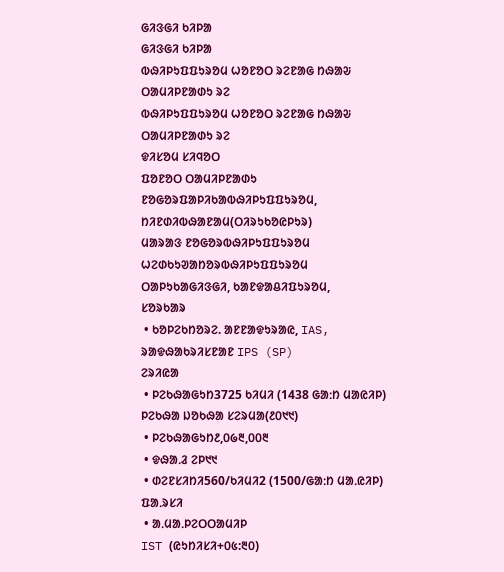ᱜᱤᱝᱜᱤ ᱠᱤᱞᱟ
ᱜᱤᱝᱜᱤ ᱠᱤᱞᱟ
ᱵᱷᱤᱞᱩᱯᱯᱩᱨᱚᱢ ᱦᱚᱱᱚᱛ ᱨᱮᱱᱟᱜ ᱴᱷᱟᱶ ᱛᱟᱢᱤᱞᱱᱟᱰᱩ ᱨᱮ
ᱵᱷᱤᱞᱩᱯᱯᱩᱨᱚᱢ ᱦᱚᱱᱚᱛ ᱨᱮᱱᱟᱜ ᱴᱷᱟᱶ ᱛᱟᱢᱤᱞᱱᱟᱰᱩ ᱨᱮ
ᱫᱤᱥᱚᱢ ᱥᱤᱧᱚᱛ
ᱯᱚᱱᱚᱛ ᱛᱟᱢᱤᱞᱱᱟᱰᱩ
ᱱᱚᱜᱚᱨᱯᱟᱞᱤᱠᱟᱵᱷᱤᱞᱩᱯᱯᱩᱨᱚᱢ, ᱴᱤᱱᱰᱤᱵᱷᱟᱱᱟᱢ(ᱛᱤᱨᱩᱠᱚᱭᱞᱩᱨ)
ᱢᱟᱨᱟᱝ ᱱᱚᱜᱚᱨᱵᱷᱤᱞᱩᱯᱯᱩᱨᱚᱢ
ᱦᱮᱰᱠᱩᱣᱟᱴᱚᱨᱵᱷᱤᱞᱩᱯᱯᱩᱨᱚᱢ
ᱛᱟᱞᱩᱠᱟᱜᱤᱝᱜᱤ, ᱠᱟᱱᱫᱟᱪᱤᱯᱩᱨᱚᱢ,
ᱥᱚᱨᱠᱟᱨ
 • ᱠᱚᱞᱮᱠᱴᱚᱨᱮ. ᱟᱱᱱᱟᱫᱩᱨᱟᱭ, IAS, ᱨᱟᱫᱷᱟᱠᱨᱤᱥᱱᱟᱱ IPS (SP)
ᱮᱨᱤᱭᱟ
 • ᱞᱮᱠᱷᱟᱜᱩᱴ3725 ᱠᱤᱢᱤ (1438 ᱜᱟᱺᱴ ᱢᱟᱭᱤᱞ)
ᱞᱮᱠᱷᱟ ᱡᱚᱠᱷᱟ ᱥᱮᱨᱢᱟ(᱒᱐᱑᱑)
 • ᱞᱮᱠᱷᱟᱜᱩᱴ᱒,᱐᱙᱓,᱐᱐᱓
 • ᱫᱷᱟᱹᱲ ᱮᱞ᱑᱑
 • ᱰᱮᱱᱥᱤᱴᱤ560/ᱠᱤᱢᱤ2 (1500/ᱜᱟᱺᱴ ᱢᱟᱹᱭᱤᱞ)
ᱯᱟᱹᱨᱥᱤ
 • ᱟᱹᱢᱟᱹᱞᱮᱛᱛᱟᱢᱤᱞ
IST (ᱭᱩᱴᱤᱥᱤ+᱐᱕:᱓᱐)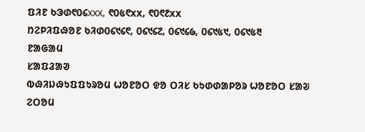ᱯᱤᱱ ᱠᱳᱰ᱖᱐᱔xxx, ᱖᱐᱕᱖xx, ᱖᱐᱖᱒xx
ᱴᱮᱞᱤᱯᱷᱚᱱ ᱠᱤᱰ᱐᱔᱑᱔᱖, ᱐᱔᱑᱔᱗, ᱐᱔᱑᱔᱙, ᱐᱔᱑᱕᱑, ᱐᱔᱑᱕᱓
ᱱᱟᱜᱟᱢ
ᱥᱟᱯᱲᱟᱣ
ᱵᱷᱤᱡᱷᱩᱯᱯᱩᱨᱚᱢ ᱦᱚᱱᱚᱛ ᱫᱚ ᱛᱤᱥ ᱠᱩᱰᱰᱟᱞᱚᱨ ᱦᱚᱱᱚᱛ ᱥᱟᱶ ᱮᱛᱚᱢ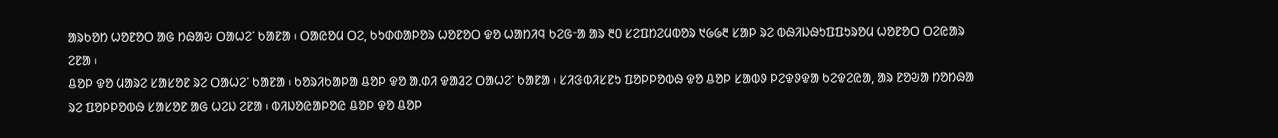ᱟᱨᱠᱚᱴ ᱦᱚᱱᱚᱛ ᱟᱜ ᱴᱷᱟᱶ ᱛᱟᱦᱮᱸ ᱠᱟᱱᱟ ᱾ ᱛᱟᱭᱚᱢ ᱛᱮ, ᱠᱩᱰᱰᱟᱞᱚᱨ ᱦᱚᱱᱚᱛ ᱫᱚ ᱦᱟᱴᱤᱧ ᱠᱮᱜᱼᱟ ᱟᱨ ᱓᱐ ᱥᱮᱯᱴᱮᱢᱵᱚᱨ ᱑᱙᱙᱓ ᱥᱟᱞ ᱨᱮ ᱵᱷᱤᱡᱷᱩᱯᱯᱩᱨᱚᱢ ᱦᱚᱱᱚᱛ ᱛᱮᱭᱟᱨ ᱮᱱᱟ ᱾
ᱪᱚᱞ ᱫᱚ ᱢᱟᱨᱮ ᱥᱟᱥᱚᱱ ᱨᱮ ᱛᱟᱦᱮᱸ ᱠᱟᱱᱟ ᱾ ᱠᱚᱨᱤᱠᱟᱞᱟ ᱪᱚᱞ ᱫᱚ ᱟᱹᱰᱤ ᱫᱟᱲᱮ ᱛᱟᱦᱮᱸ ᱠᱟᱱᱟ ᱾ ᱥᱤᱝᱵᱤᱥᱱᱩ ᱯᱚᱞᱞᱚᱵᱷ ᱫᱚ ᱪᱚᱞ ᱥᱟᱵᱽ ᱞᱮᱫᱽᱫᱟ ᱠᱮᱫᱮᱭᱟ, ᱟᱨ ᱱᱚᱶᱟ ᱴᱚᱴᱷᱟ ᱨᱮ ᱯᱚᱞᱞᱚᱵᱷ ᱥᱟᱥᱚᱱ ᱟᱜ ᱦᱮᱡ ᱮᱱᱟ ᱾ ᱵᱤᱡᱚᱭᱟᱞᱚᱭ ᱪᱚᱞ ᱫᱚ ᱪᱚᱞ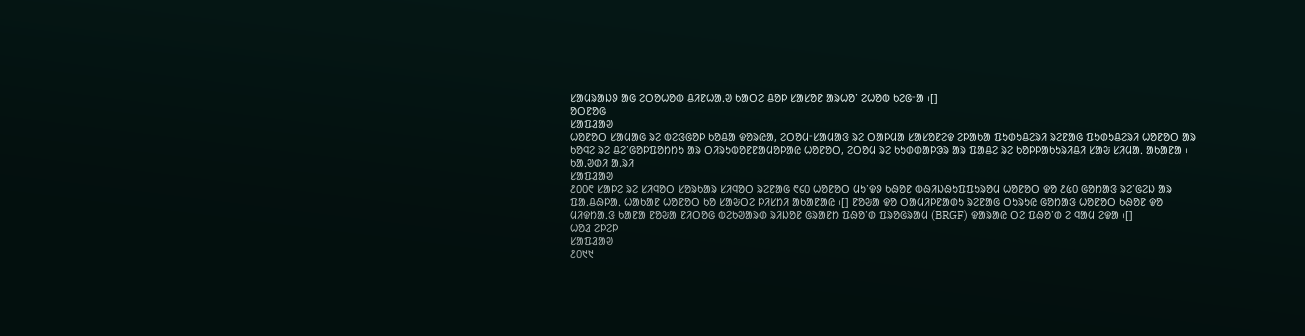ᱥᱟᱢᱨᱟᱡᱽ ᱟᱜ ᱮᱛᱚᱦᱚᱵ ᱪᱤᱱᱦᱟᱹᱣ ᱠᱟᱛᱮ ᱪᱚᱞ ᱥᱟᱥᱚᱱ ᱟᱨᱦᱚᱸ ᱮᱦᱚᱵ ᱠᱮᱜᱼᱟ ᱾[]
ᱚᱛᱱᱚᱜ
ᱥᱟᱯᱲᱟᱣ
ᱦᱚᱱᱚᱛ ᱥᱟᱢᱟᱜ ᱨᱮ ᱵᱮᱝᱜᱚᱞ ᱠᱚᱪᱟ ᱫᱚᱨᱭᱟ, ᱮᱛᱚᱢᱼᱥᱟᱢᱟᱝ ᱨᱮ ᱛᱟᱞᱢᱟ ᱥᱟᱥᱚᱱᱮᱫ ᱮᱞᱟᱠᱟ ᱯᱩᱰᱩᱪᱮᱨᱤ ᱨᱮᱱᱟᱜ ᱯᱩᱰᱩᱪᱮᱨᱤ ᱦᱚᱱᱚᱛ ᱟᱨ ᱠᱚᱧᱮ ᱨᱮ ᱪᱮᱸᱜᱚᱞᱯᱚᱴᱴᱩ ᱟᱨ ᱛᱤᱨᱩᱵᱚᱱᱱᱟᱢᱚᱞᱟᱭ ᱦᱚᱱᱚᱛ, ᱮᱛᱚᱢ ᱨᱮ ᱠᱩᱰᱰᱟᱞᱳᱨ ᱟᱨ ᱯᱟᱪᱮ ᱨᱮ ᱠᱚᱞᱞᱟᱠᱩᱨᱤᱪᱤ ᱥᱟᱶ ᱥᱤᱢᱟᱹ ᱟᱠᱟᱱᱟ ᱾
ᱠᱟᱹᱣᱰᱤ ᱟᱹᱨᱤ
ᱥᱟᱯᱲᱟᱣ
᱒᱐᱐᱖ ᱥᱟᱞᱮ ᱨᱮ ᱥᱤᱧᱚᱛ ᱥᱚᱨᱠᱟᱨ ᱥᱤᱧᱚᱛ ᱨᱮᱱᱟᱜ ᱖᱔᱐ ᱦᱚᱱᱚᱛ ᱢᱩᱸᱫᱽ ᱠᱷᱚᱱ ᱵᱷᱤᱡᱷᱩᱯᱯᱩᱨᱚᱢ ᱦᱚᱱᱚᱛ ᱫᱚ ᱒᱕᱐ ᱜᱚᱴᱟᱝ ᱨᱮᱸᱜᱮᱡ ᱟᱨ ᱯᱟᱹᱪᱷᱞᱟᱹ ᱦᱟᱠᱟᱱ ᱦᱚᱱᱚᱛ ᱠᱚ ᱥᱟᱶᱛᱮ ᱞᱤᱥᱴᱤ ᱟᱠᱟᱱᱟᱭ ᱾[] ᱱᱚᱶᱟ ᱫᱚ ᱛᱟᱢᱤᱞᱱᱟᱰᱩ ᱨᱮᱱᱟᱜ ᱛᱩᱨᱩᱭ ᱜᱚᱴᱟᱝ ᱦᱚᱱᱚᱛ ᱠᱷᱚᱱ ᱫᱚ ᱢᱤᱫᱴᱟᱹᱝ ᱠᱟᱱᱟ ᱱᱚᱶᱟ ᱱᱤᱛᱚᱜ ᱵᱮᱠᱣᱟᱨᱰ ᱨᱤᱡᱚᱱ ᱜᱨᱟᱱᱴ ᱯᱷᱚᱸᱰ ᱯᱨᱚᱜᱨᱟᱢ (BRGF) ᱫᱟᱨᱟᱭ ᱛᱮ ᱯᱷᱚᱸᱰ ᱮ ᱧᱟᱢ ᱮᱫᱟ ᱾[]
ᱦᱚᱲ ᱮᱞᱮᱞ
ᱥᱟᱯᱲᱟᱣ
᱒᱐᱑᱑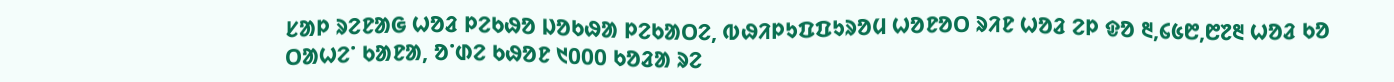ᱥᱟᱞ ᱨᱮᱱᱟᱜ ᱦᱚᱲ ᱞᱮᱠᱷᱚ ᱡᱚᱠᱷᱟ ᱞᱮᱠᱟᱛᱮ, ᱵᱷᱤᱞᱩᱯᱯᱩᱨᱚᱢ ᱦᱚᱱᱚᱛ ᱨᱤᱱ ᱦᱚᱲ ᱮᱞ ᱫᱚ ᱓,᱔᱕᱘,᱘᱗᱓ ᱦᱚᱲ ᱠᱚ ᱛᱟᱦᱮᱸ ᱠᱟᱱᱟ, ᱚᱸᱰᱮ ᱠᱷᱚᱱ ᱑᱐᱐᱐ ᱠᱚᱲᱟ ᱨᱮ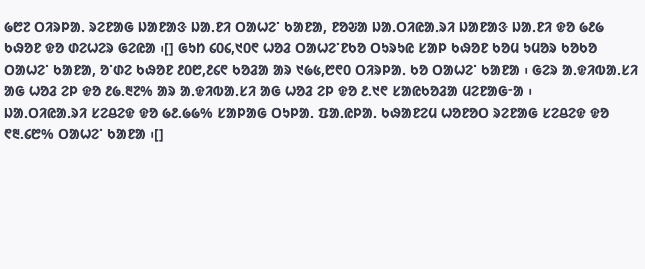᱙᱘᱗ ᱛᱤᱨᱞᱟᱹ ᱨᱮᱱᱟᱜ ᱡᱟᱱᱟᱝ ᱡᱟᱹᱱᱤ ᱛᱟᱦᱮᱸ ᱠᱟᱱᱟ, ᱱᱚᱶᱟ ᱡᱟᱹᱛᱤᱭᱟᱹᱨᱤ ᱡᱟᱱᱟᱝ ᱡᱟᱹᱱᱤ ᱫᱚ ᱙᱒᱙ ᱠᱷᱚᱱ ᱫᱚ ᱰᱮᱦᱮᱨ ᱜᱮᱭᱟ ᱾[] ᱜᱩᱴ ᱔᱐᱔,᱑᱐᱖ ᱦᱚᱲ ᱛᱟᱦᱮᱸᱱᱠᱚ ᱛᱩᱨᱩᱭ ᱥᱟᱞ ᱠᱷᱚᱱ ᱠᱚᱢ ᱩᱢᱚᱨ ᱠᱚᱠᱚ ᱛᱟᱦᱮᱸ ᱠᱟᱱᱟ, ᱚᱸᱰᱮ ᱠᱷᱚᱱ ᱒᱐᱘,᱒᱔᱖ ᱠᱚᱲᱟ ᱟᱨ ᱑᱙᱕,᱘᱖᱐ ᱛᱤᱨᱞᱟᱹ ᱠᱚ ᱛᱟᱦᱮᱸ ᱠᱟᱱᱟ ᱾ ᱜᱮᱨ ᱟᱹᱫᱤᱵᱟᱹᱥᱤ ᱟᱜ ᱦᱚᱲ ᱮᱞ ᱫᱚ ᱒᱙.᱓᱗% ᱟᱨ ᱟᱹᱫᱤᱵᱟᱹᱥᱤ ᱟᱜ ᱦᱚᱲ ᱮᱞ ᱫᱚ ᱒.᱑᱖ ᱥᱟᱭᱠᱚᱲᱟ ᱢᱮᱱᱟᱜᱼᱟ ᱾
ᱡᱟᱹᱛᱤᱭᱟᱹᱨᱤ ᱥᱮᱪᱮᱫ ᱫᱚ ᱙᱒.᱙᱙% ᱥᱟᱞᱟᱜ ᱛᱩᱞᱟᱹ ᱯᱟᱹᱭᱞᱟᱹ ᱠᱷᱟᱱᱮᱢ ᱦᱚᱱᱚᱛ ᱨᱮᱱᱟᱜ ᱥᱮᱪᱮᱫ ᱫᱚ ᱖᱓.᱔᱘% ᱛᱟᱦᱮᱸ ᱠᱟᱱᱟ ᱾[]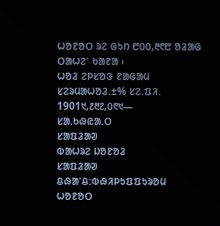ᱦᱚᱱᱚᱛ ᱨᱮ ᱜᱩᱴ ᱘᱐᱐,᱓᱖᱘ ᱚᱲᱟᱜ ᱛᱟᱦᱮᱸ ᱠᱟᱱᱟ ᱾
ᱦᱚᱲ ᱮᱞᱥᱚᱝ ᱱᱟᱜᱟᱢ
ᱥᱮᱨᱢᱟᱦᱚᱲ.±% ᱥᱮ.ᱯᱤ.
1901᱑,᱒᱓᱗,᱐᱖᱑—
ᱥᱟᱹᱠᱷᱭᱟᱹᱛ
ᱥᱟᱯᱲᱟᱣ
ᱵᱟᱦᱨᱮ ᱡᱚᱱᱚᱲ
ᱥᱟᱯᱲᱟᱣ
ᱪᱷᱟᱸᱪ:ᱵᱷᱤᱞᱩᱯᱯᱩᱨᱚᱢ ᱦᱚᱱᱚᱛ